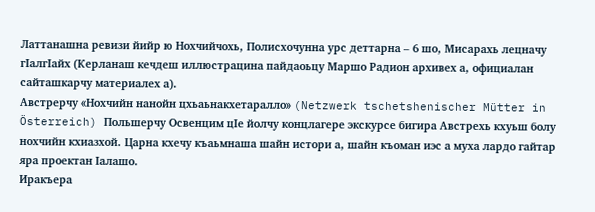Латтанашна ревизи йийр ю Нохчийчохь, Полисхочунна урс деттарна – 6 шо, Мисарахь лецначу гIалгIайх (Керланаш кечдеш иллюстрацина пайдаоьцу Маршо Радион архивех а, официалан сайташкарчу материалех а).
Австрерчу «Нохчийн нанойн цхьаьнакхетаралло» (Netzwerk tschetshenischer Mütter in Österreich) Польшерчу Освенцим цIе йолчу концлагере экскурсе бигира Австрехь кхуьш болу нохчийн кхиазхой. Царна кхечу къаьмнаша шайн истори а, шайн къоман иэс а муха лардо гайтар яра проектан Iалашо.
Иракъера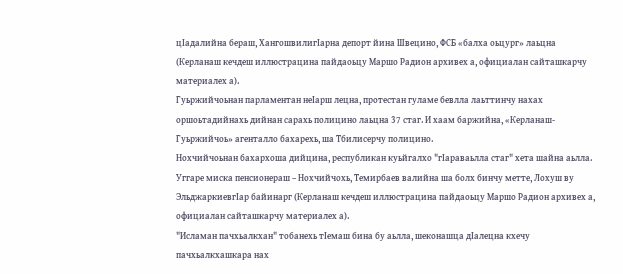цIадалийна бераш, ХангошвилигIарна депорт йина Швецино, ФСБ «балха оьцург» лаьцна (Керланаш кечдеш иллюстрацина пайдаоьцу Маршо Радион архивех а, официалан сайташкарчу материалех а).
Гуьржийчоьнан парламентан неIарш лецна, протестан гуламе бевлла лаьттинчу нахах оршоьтадийнахь дийнан сарахь полицино лаьцна 37 стаг. И хаам баржийна, «Керланаш-Гуьржийчоь» агенталло бахарехь, ша Тбилисерчу полицино.
Нохчийчоьнан бахархоша дийцина, республикан куьйгалхо "гIараваьлла стаг" хета шайна аьлла.
Уггаре миска пенсионераш – Нохчийчохь, Темирбаев валийна ша болх бинчу метте, Лохуш ву ЭльджаркиевгIар байинарг (Керланаш кечдеш иллюстрацина пайдаоьцу Маршо Радион архивех а, официалан сайташкарчу материалех а).
"Исламан пачхьалкхан" тобанехь тIемаш бина бу аьлла, шеконашца дIалецна кхечу пачхьалкхашкара нах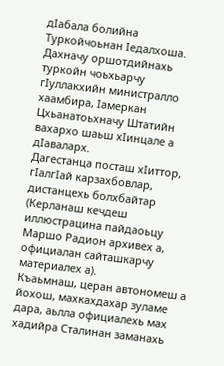дIабала болийна Туркойчоьнан Iедалхоша. Дахначу оршотдийнахь туркойн чоьхьарчу гIуллакхийн министралло хаамбира, Iамеркан Цхьанатоьхначу Штатийн вахархо шаьш хIинцале а дIаваларх.
Дагестанца посташ хIиттор, гIалгIай карзахбовлар, дистанцехь болхбайтар (Керланаш кечдеш иллюстрацина пайдаоьцу Маршо Радион архивех а, официалан сайташкарчу материалех а).
Къаьмнаш, церан автономеш а йохош, махкахдахар зуламе дара, аьлла официалехь мах хадийра Сталинан заманахь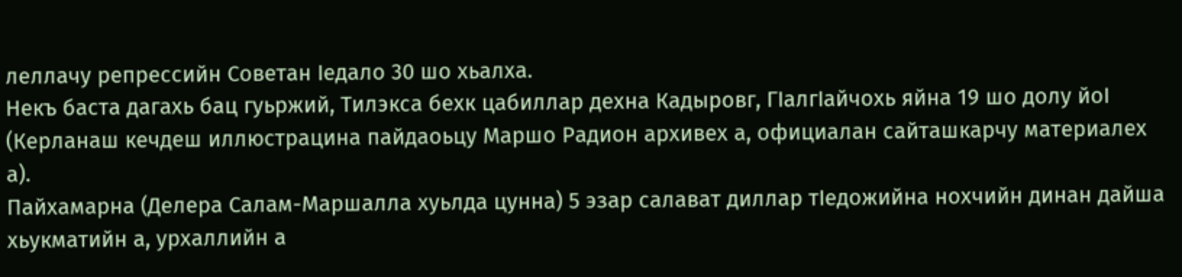леллачу репрессийн Советан Iедало 30 шо хьалха.
Некъ баста дагахь бац гуьржий, Тилэкса бехк цабиллар дехна Кадыровг, ГIалгIайчохь яйна 19 шо долу йоI (Керланаш кечдеш иллюстрацина пайдаоьцу Маршо Радион архивех а, официалан сайташкарчу материалех а).
Пайхамарна (Делера Салам-Маршалла хуьлда цунна) 5 эзар салават диллар тIедожийна нохчийн динан дайша хьукматийн а, урхаллийн а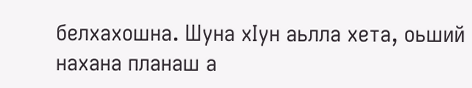белхахошна. Шуна хIун аьлла хета, оьший нахана планаш а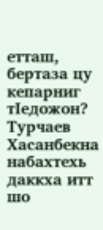етташ, бертаза цу кепарниг тIедожон?
Турчаев Хасанбекна набахтехь даккха итт шо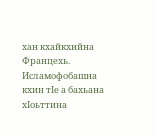хан кхайкхийна Францехь. Исламофобашна кхин тIе а бахьана хIоьттина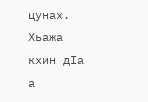цунах.
Хьажа кхин дIа а